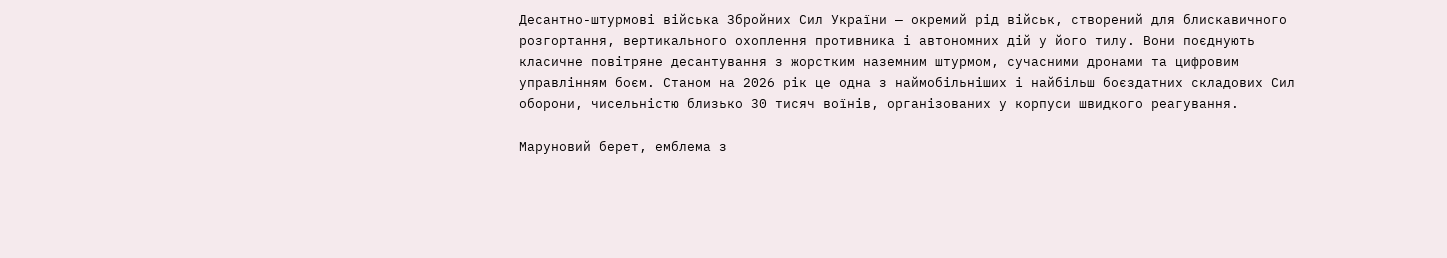Десантно-штурмові війська Збройних Сил України — окремий рід військ, створений для блискавичного розгортання, вертикального охоплення противника і автономних дій у його тилу. Вони поєднують класичне повітряне десантування з жорстким наземним штурмом, сучасними дронами та цифровим управлінням боєм. Станом на 2026 рік це одна з наймобільніших і найбільш боєздатних складових Сил оборони, чисельністю близько 30 тисяч воїнів, організованих у корпуси швидкого реагування.

Маруновий берет, емблема з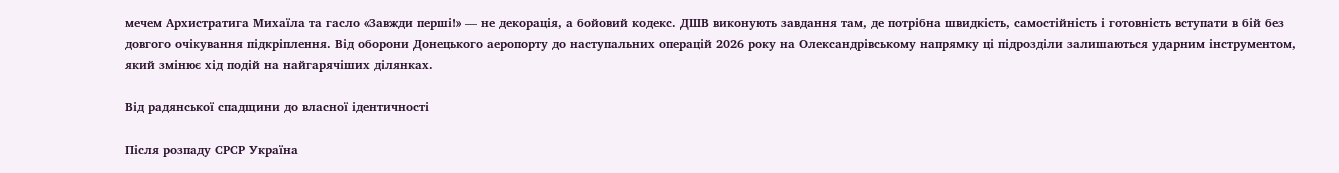мечем Архистратига Михаїла та гасло «Завжди перші!» — не декорація, а бойовий кодекс. ДШВ виконують завдання там, де потрібна швидкість, самостійність і готовність вступати в бій без довгого очікування підкріплення. Від оборони Донецького аеропорту до наступальних операцій 2026 року на Олександрівському напрямку ці підрозділи залишаються ударним інструментом, який змінює хід подій на найгарячіших ділянках.

Від радянської спадщини до власної ідентичності

Після розпаду СРСР Україна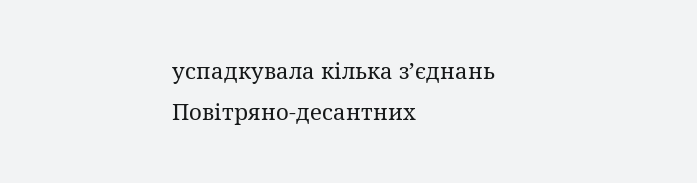успадкувала кілька з’єднань Повітряно-десантних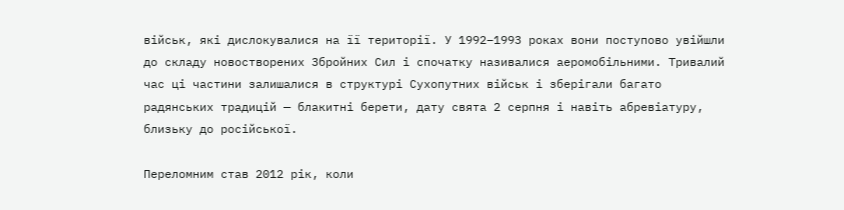військ, які дислокувалися на її території. У 1992–1993 роках вони поступово увійшли до складу новостворених Збройних Сил і спочатку називалися аеромобільними. Тривалий час ці частини залишалися в структурі Сухопутних військ і зберігали багато радянських традицій — блакитні берети, дату свята 2 серпня і навіть абревіатуру, близьку до російської.

Переломним став 2012 рік, коли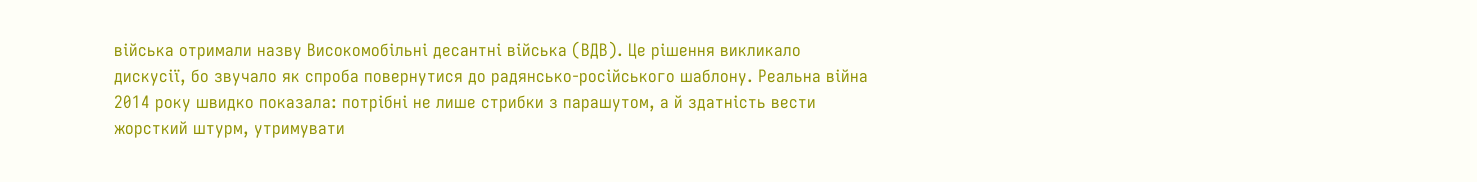війська отримали назву Високомобільні десантні війська (ВДВ). Це рішення викликало дискусії, бо звучало як спроба повернутися до радянсько-російського шаблону. Реальна війна 2014 року швидко показала: потрібні не лише стрибки з парашутом, а й здатність вести жорсткий штурм, утримувати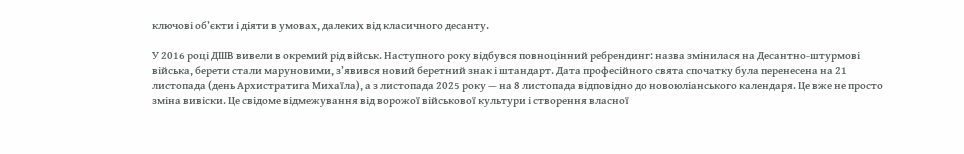ключові об’єкти і діяти в умовах, далеких від класичного десанту.

У 2016 році ДШВ вивели в окремий рід військ. Наступного року відбувся повноцінний ребрендинг: назва змінилася на Десантно-штурмові війська, берети стали маруновими, з’явився новий беретний знак і штандарт. Дата професійного свята спочатку була перенесена на 21 листопада (день Архистратига Михаїла), а з листопада 2025 року — на 8 листопада відповідно до новоюліанського календаря. Це вже не просто зміна вивіски. Це свідоме відмежування від ворожої військової культури і створення власної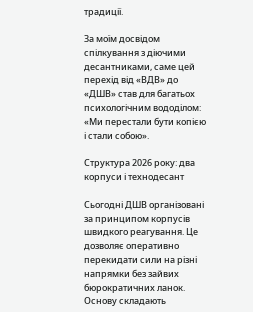традиції.

За моїм досвідом спілкування з діючими десантниками, саме цей перехід від «ВДВ» до «ДШВ» став для багатьох психологічним вододілом: «Ми перестали бути копією і стали собою».

Структура 2026 року: два корпуси і технодесант

Сьогодні ДШВ організовані за принципом корпусів швидкого реагування. Це дозволяє оперативно перекидати сили на різні напрямки без зайвих бюрократичних ланок. Основу складають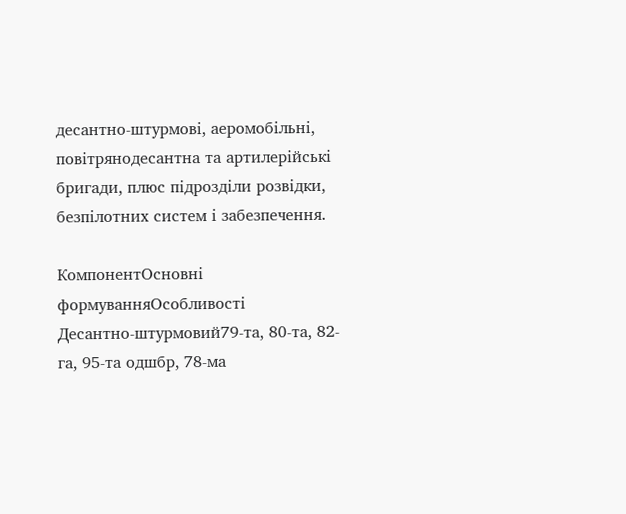десантно-штурмові, аеромобільні, повітрянодесантна та артилерійські бригади, плюс підрозділи розвідки, безпілотних систем і забезпечення.

КомпонентОсновні формуванняОсобливості
Десантно-штурмовий79-та, 80-та, 82-га, 95-та одшбр, 78-ма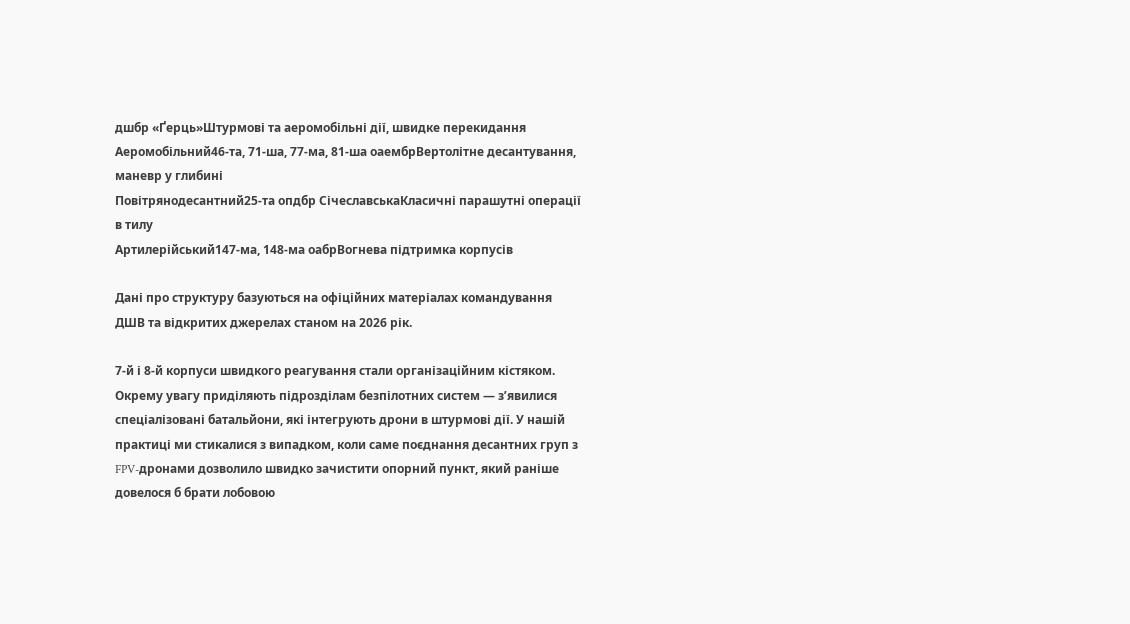дшбр «Ґерць»Штурмові та аеромобільні дії, швидке перекидання
Аеромобільний46-та, 71-ша, 77-ма, 81-ша оаембрВертолітне десантування, маневр у глибині
Повітрянодесантний25-та опдбр СічеславськаКласичні парашутні операції в тилу
Артилерійський147-ма, 148-ма оабрВогнева підтримка корпусів

Дані про структуру базуються на офіційних матеріалах командування ДШВ та відкритих джерелах станом на 2026 рік.

7-й і 8-й корпуси швидкого реагування стали організаційним кістяком. Окрему увагу приділяють підрозділам безпілотних систем — з’явилися спеціалізовані батальйони, які інтегрують дрони в штурмові дії. У нашій практиці ми стикалися з випадком, коли саме поєднання десантних груп з FPV-дронами дозволило швидко зачистити опорний пункт, який раніше довелося б брати лобовою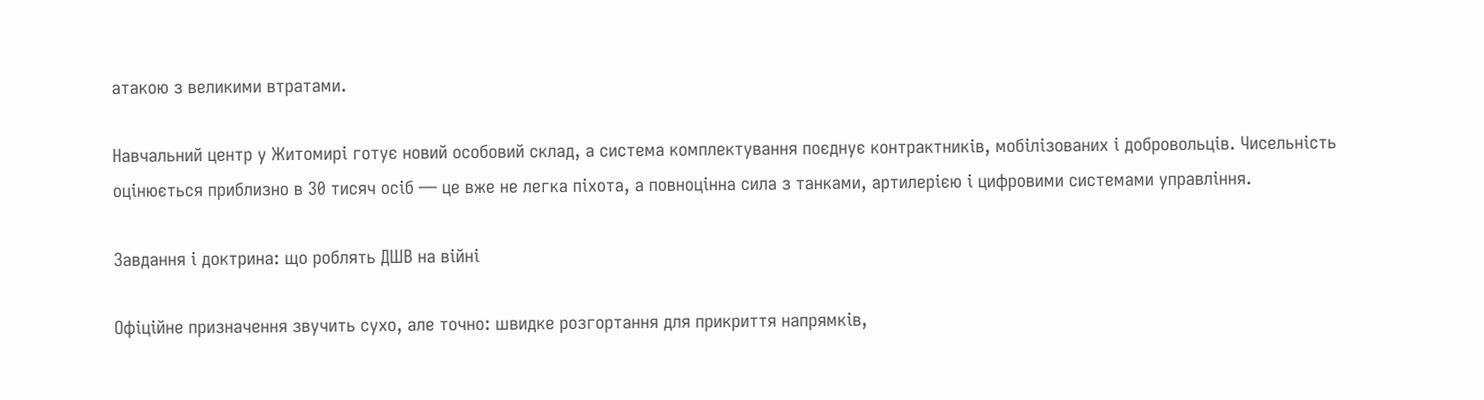атакою з великими втратами.

Навчальний центр у Житомирі готує новий особовий склад, а система комплектування поєднує контрактників, мобілізованих і добровольців. Чисельність оцінюється приблизно в 30 тисяч осіб — це вже не легка піхота, а повноцінна сила з танками, артилерією і цифровими системами управління.

Завдання і доктрина: що роблять ДШВ на війні

Офіційне призначення звучить сухо, але точно: швидке розгортання для прикриття напрямків,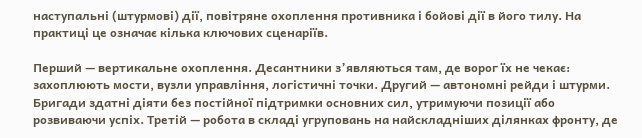наступальні (штурмові) дії, повітряне охоплення противника і бойові дії в його тилу. На практиці це означає кілька ключових сценаріїв.

Перший — вертикальне охоплення. Десантники з’являються там, де ворог їх не чекає: захоплюють мости, вузли управління, логістичні точки. Другий — автономні рейди і штурми. Бригади здатні діяти без постійної підтримки основних сил, утримуючи позиції або розвиваючи успіх. Третій — робота в складі угруповань на найскладніших ділянках фронту, де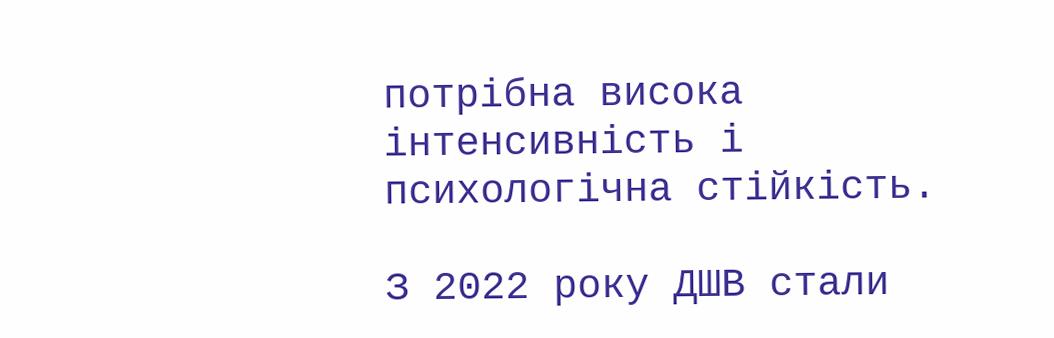потрібна висока інтенсивність і психологічна стійкість.

З 2022 року ДШВ стали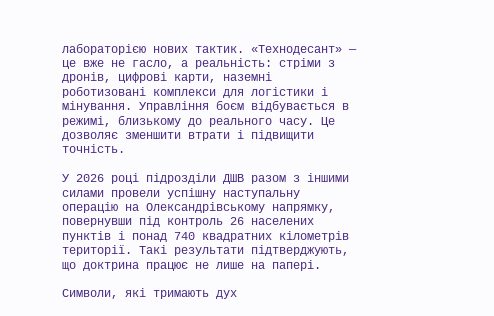лабораторією нових тактик. «Технодесант» — це вже не гасло, а реальність: стріми з дронів, цифрові карти, наземні роботизовані комплекси для логістики і мінування. Управління боєм відбувається в режимі, близькому до реального часу. Це дозволяє зменшити втрати і підвищити точність.

У 2026 році підрозділи ДШВ разом з іншими силами провели успішну наступальну операцію на Олександрівському напрямку, повернувши під контроль 26 населених пунктів і понад 740 квадратних кілометрів території. Такі результати підтверджують, що доктрина працює не лише на папері.

Символи, які тримають дух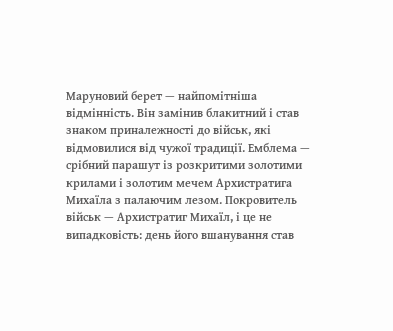Маруновий берет — найпомітніша відмінність. Він замінив блакитний і став знаком приналежності до військ, які відмовилися від чужої традиції. Емблема — срібний парашут із розкритими золотими крилами і золотим мечем Архистратига Михаїла з палаючим лезом. Покровитель військ — Архистратиг Михаїл, і це не випадковість: день його вшанування став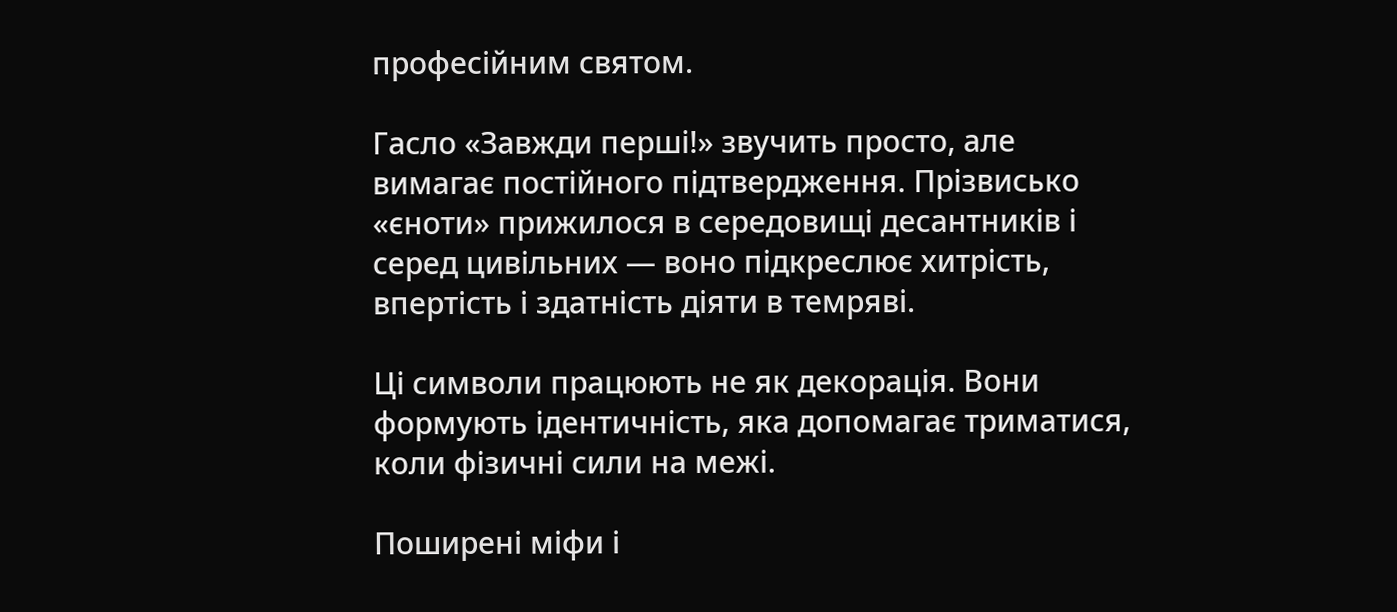професійним святом.

Гасло «Завжди перші!» звучить просто, але вимагає постійного підтвердження. Прізвисько «єноти» прижилося в середовищі десантників і серед цивільних — воно підкреслює хитрість, впертість і здатність діяти в темряві.

Ці символи працюють не як декорація. Вони формують ідентичність, яка допомагає триматися, коли фізичні сили на межі.

Поширені міфи і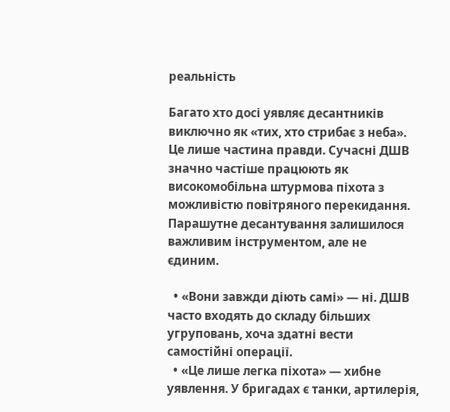реальність

Багато хто досі уявляє десантників виключно як «тих, хто стрибає з неба». Це лише частина правди. Сучасні ДШВ значно частіше працюють як високомобільна штурмова піхота з можливістю повітряного перекидання. Парашутне десантування залишилося важливим інструментом, але не єдиним.

  • «Вони завжди діють самі» — ні. ДШВ часто входять до складу більших угруповань, хоча здатні вести самостійні операції.
  • «Це лише легка піхота» — хибне уявлення. У бригадах є танки, артилерія,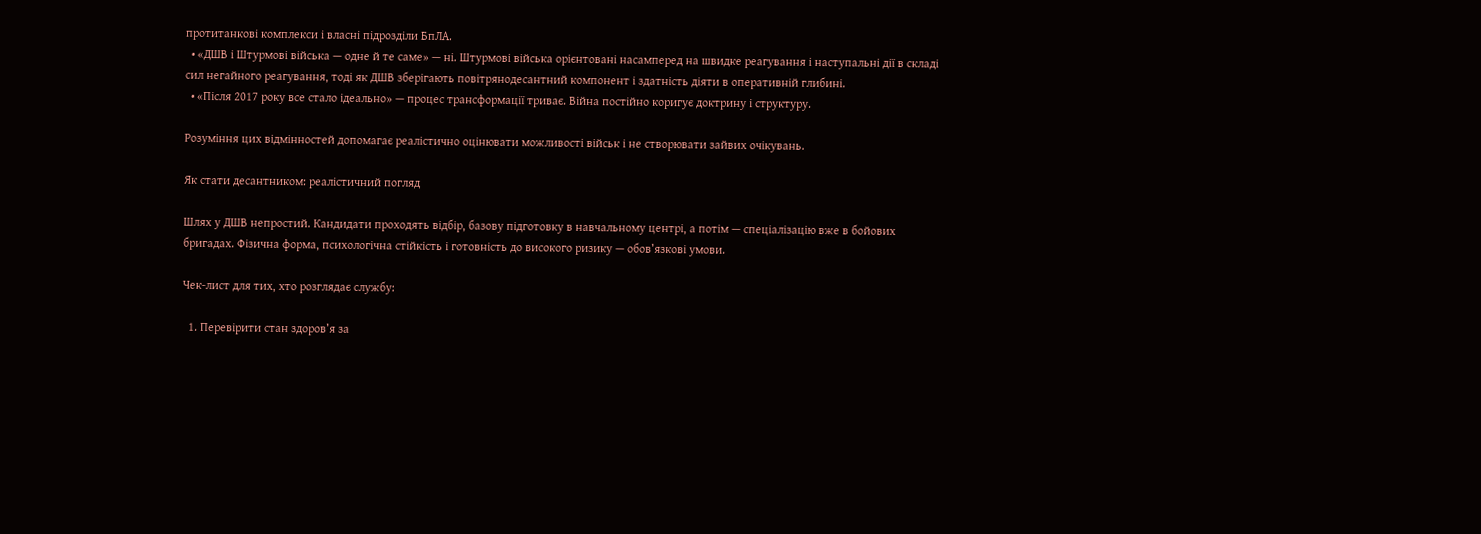протитанкові комплекси і власні підрозділи БпЛА.
  • «ДШВ і Штурмові війська — одне й те саме» — ні. Штурмові війська орієнтовані насамперед на швидке реагування і наступальні дії в складі сил негайного реагування, тоді як ДШВ зберігають повітрянодесантний компонент і здатність діяти в оперативній глибині.
  • «Після 2017 року все стало ідеально» — процес трансформації триває. Війна постійно коригує доктрину і структуру.

Розуміння цих відмінностей допомагає реалістично оцінювати можливості військ і не створювати зайвих очікувань.

Як стати десантником: реалістичний погляд

Шлях у ДШВ непростий. Кандидати проходять відбір, базову підготовку в навчальному центрі, а потім — спеціалізацію вже в бойових бригадах. Фізична форма, психологічна стійкість і готовність до високого ризику — обов’язкові умови.

Чек-лист для тих, хто розглядає службу:

  1. Перевірити стан здоров’я за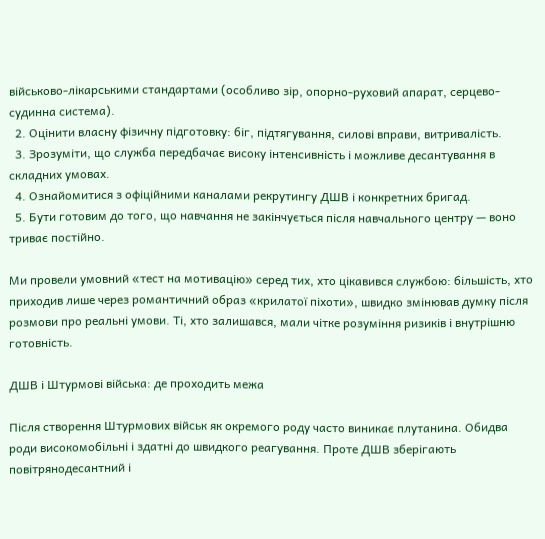військово-лікарськими стандартами (особливо зір, опорно-руховий апарат, серцево-судинна система).
  2. Оцінити власну фізичну підготовку: біг, підтягування, силові вправи, витривалість.
  3. Зрозуміти, що служба передбачає високу інтенсивність і можливе десантування в складних умовах.
  4. Ознайомитися з офіційними каналами рекрутингу ДШВ і конкретних бригад.
  5. Бути готовим до того, що навчання не закінчується після навчального центру — воно триває постійно.

Ми провели умовний «тест на мотивацію» серед тих, хто цікавився службою: більшість, хто приходив лише через романтичний образ «крилатої піхоти», швидко змінював думку після розмови про реальні умови. Ті, хто залишався, мали чітке розуміння ризиків і внутрішню готовність.

ДШВ і Штурмові війська: де проходить межа

Після створення Штурмових військ як окремого роду часто виникає плутанина. Обидва роди високомобільні і здатні до швидкого реагування. Проте ДШВ зберігають повітрянодесантний і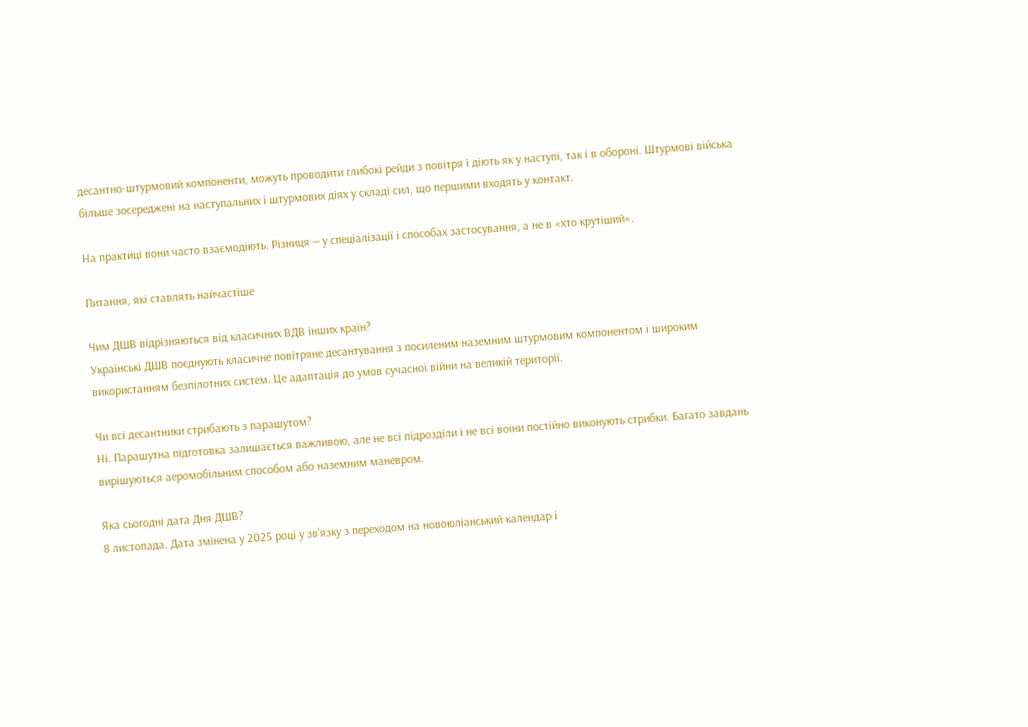десантно-штурмовий компоненти, можуть проводити глибокі рейди з повітря і діють як у наступі, так і в обороні. Штурмові війська більше зосереджені на наступальних і штурмових діях у складі сил, що першими входять у контакт.

На практиці вони часто взаємодіють. Різниця — у спеціалізації і способах застосування, а не в «хто крутіший».

Питання, які ставлять найчастіше

Чим ДШВ відрізняються від класичних ВДВ інших країн?
Українські ДШВ поєднують класичне повітряне десантування з посиленим наземним штурмовим компонентом і широким використанням безпілотних систем. Це адаптація до умов сучасної війни на великій території.

Чи всі десантники стрибають з парашутом?
Ні. Парашутна підготовка залишається важливою, але не всі підрозділи і не всі воїни постійно виконують стрибки. Багато завдань вирішуються аеромобільним способом або наземним маневром.

Яка сьогодні дата Дня ДШВ?
8 листопада. Дата змінена у 2025 році у зв’язку з переходом на новоюліанський календар і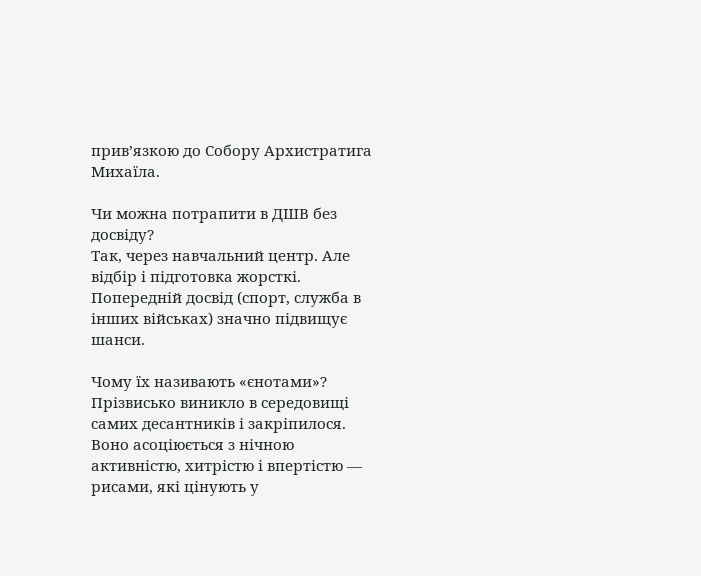прив’язкою до Собору Архистратига Михаїла.

Чи можна потрапити в ДШВ без досвіду?
Так, через навчальний центр. Але відбір і підготовка жорсткі. Попередній досвід (спорт, служба в інших військах) значно підвищує шанси.

Чому їх називають «єнотами»?
Прізвисько виникло в середовищі самих десантників і закріпилося. Воно асоціюється з нічною активністю, хитрістю і впертістю — рисами, які цінують у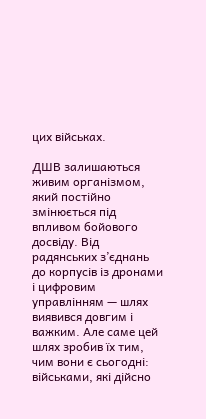цих військах.

ДШВ залишаються живим організмом, який постійно змінюється під впливом бойового досвіду. Від радянських з’єднань до корпусів із дронами і цифровим управлінням — шлях виявився довгим і важким. Але саме цей шлях зробив їх тим, чим вони є сьогодні: військами, які дійсно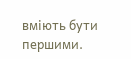вміють бути першими.